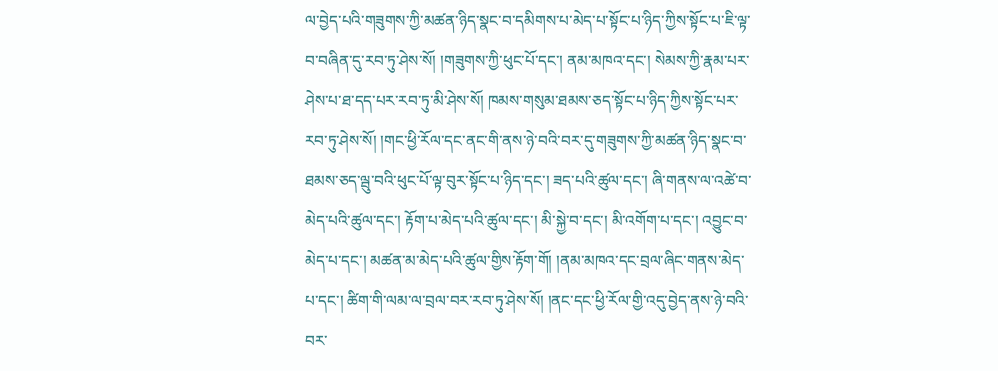ལ་བྱེད་པའི་གཟུགས་ཀྱི་མཚན་ཉིད་སྣང་བ་དམིགས་པ་མེད་པ་སྟོང་པ་ཉིད་ཀྱིས་སྟོང་པ་ཇི་ལྟ་བ་བཞིན་དུ་རབ་ཏུ་ཤེས་སོ། །གཟུགས་ཀྱི་ཕུང་པོ་དང་། ནམ་མཁའ་དང་། སེམས་ཀྱི་རྣམ་པར་ཤེས་པ་ཐ་དད་པར་རབ་ཏུ་མི་ཤེས་སོ། ཁམས་གསུམ་ཐམས་ཅད་སྟོང་པ་ཉིད་ཀྱིས་སྟོང་པར་རབ་ཏུ་ཤེས་སོ། །གང་ཕྱི་རོལ་དང་ནང་གི་ནས་ཉེ་བའི་བར་དུ་གཟུགས་ཀྱི་མཚན་ཉིད་སྣང་བ་ཐམས་ཅད་ལྦུ་བའི་ཕུང་པོ་ལྟ་བུར་སྟོང་པ་ཉིད་དང་། ཟད་པའི་ཚུལ་དང་། ཞི་གནས་ལ་འཚེ་བ་མེད་པའི་ཚུལ་དང་། རྟོག་པ་མེད་པའི་ཚུལ་དང་། མི་སྐྱེ་བ་དང་། མི་འགོག་པ་དང་། འབྱུང་བ་མེད་པ་དང་། མཚན་མ་མེད་པའི་ཚུལ་གྱིས་རྟོག་གོ། །ནམ་མཁའ་དང་བྲལ་ཞིང་གནས་མེད་པ་དང་། ཚིག་གི་ལམ་ལ་བྲལ་བར་རབ་ཏུ་ཤེས་སོ། །ནང་དང་ཕྱི་རོལ་གྱི་འདུ་བྱེད་ནས་ཉེ་བའི་བར་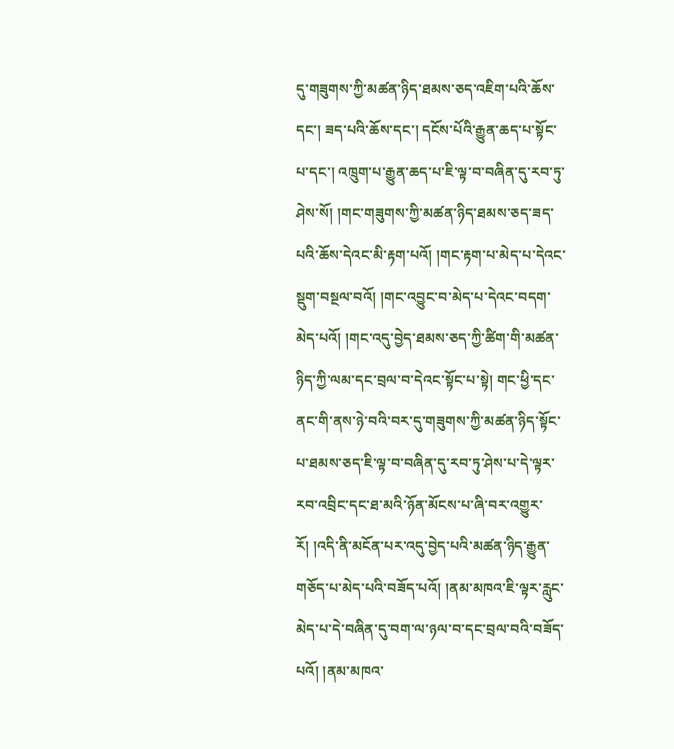དུ་གཟུགས་ཀྱི་མཚན་ཉིད་ཐམས་ཅད་འཇིག་པའི་ཆོས་དང་། ཟད་པའི་ཆོས་དང་། དངོས་པོའི་རྒྱུན་ཆད་པ་སྟོང་པ་དང་། འཁྲུག་པ་རྒྱུན་ཆད་པ་ཇི་ལྟ་བ་བཞིན་དུ་རབ་ཏུ་ཤེས་སོ། །གང་གཟུགས་ཀྱི་མཚན་ཉིད་ཐམས་ཅད་ཟད་པའི་ཆོས་དེའང་མི་རྟག་པའོ། །གང་རྟག་པ་མེད་པ་དེའང་སྡུག་བསྔལ་བའོ། །གང་འབྱུང་བ་མེད་པ་དེའང་བདག་མེད་པའོ། །གང་འདུ་བྱེད་ཐམས་ཅད་ཀྱི་ཚིག་གི་མཚན་ཉིད་ཀྱི་ལམ་དང་བྲལ་བ་དེའང་སྟོང་པ་སྟེ། གང་ཕྱི་དང་ནང་གི་ནས་ཉེ་བའི་བར་དུ་གཟུགས་ཀྱི་མཚན་ཉིད་སྟོང་པ་ཐམས་ཅད་ཇི་ལྟ་བ་བཞིན་དུ་རབ་ཏུ་ཤེས་པ་དེ་ལྟར་རབ་འབྲིང་དང་ཐ་མའི་ཉོན་མོངས་པ་ཞི་བར་འགྱུར་རོ། །འདི་ནི་མངོན་པར་འདུ་བྱེད་པའི་མཚན་ཉིད་རྒྱུན་གཅོད་པ་མེད་པའི་བཟོད་པའོ། །ནམ་མཁའ་ཇི་ལྟར་རླུང་མེད་པ་དེ་བཞིན་དུ་བག་ལ་ཉལ་བ་དང་བྲལ་བའི་བཟོད་པའོ། །ནམ་མཁའ་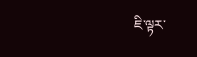ཇི་ལྟར་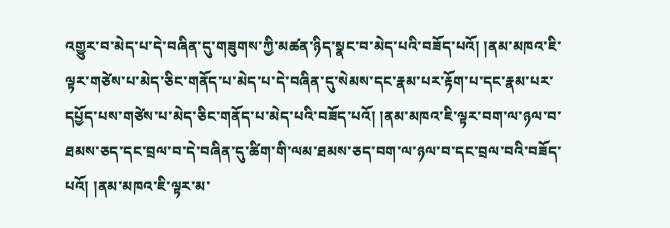འགྱུར་བ་མེད་པ་དེ་བཞིན་དུ་གཟུགས་ཀྱི་མཚན་ཉིད་སྣང་བ་མེད་པའི་བཟོད་པའོ། །ནམ་མཁའ་ཇི་ལྟར་གཙེས་པ་མེད་ཅིང་གནོད་པ་མེད་པ་དེ་བཞིན་དུ་སེམས་དང་རྣམ་པར་རྟོག་པ་དང་རྣམ་པར་དཔྱོད་པས་གཙེས་པ་མེད་ཅིང་གནོད་པ་མེད་པའི་བཟོད་པའོ། །ནམ་མཁའ་ཇི་ལྟར་བག་ལ་ཉལ་བ་ཐམས་ཅད་དང་བྲལ་བ་དེ་བཞིན་དུ་ཚིག་གི་ལམ་ཐམས་ཅད་བག་ལ་ཉལ་བ་དང་བྲལ་བའི་བཟོད་པའོ། །ནམ་མཁའ་ཇི་ལྟར་མ་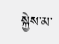སྐྱེས་མ་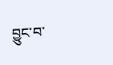བྱུང་བ་